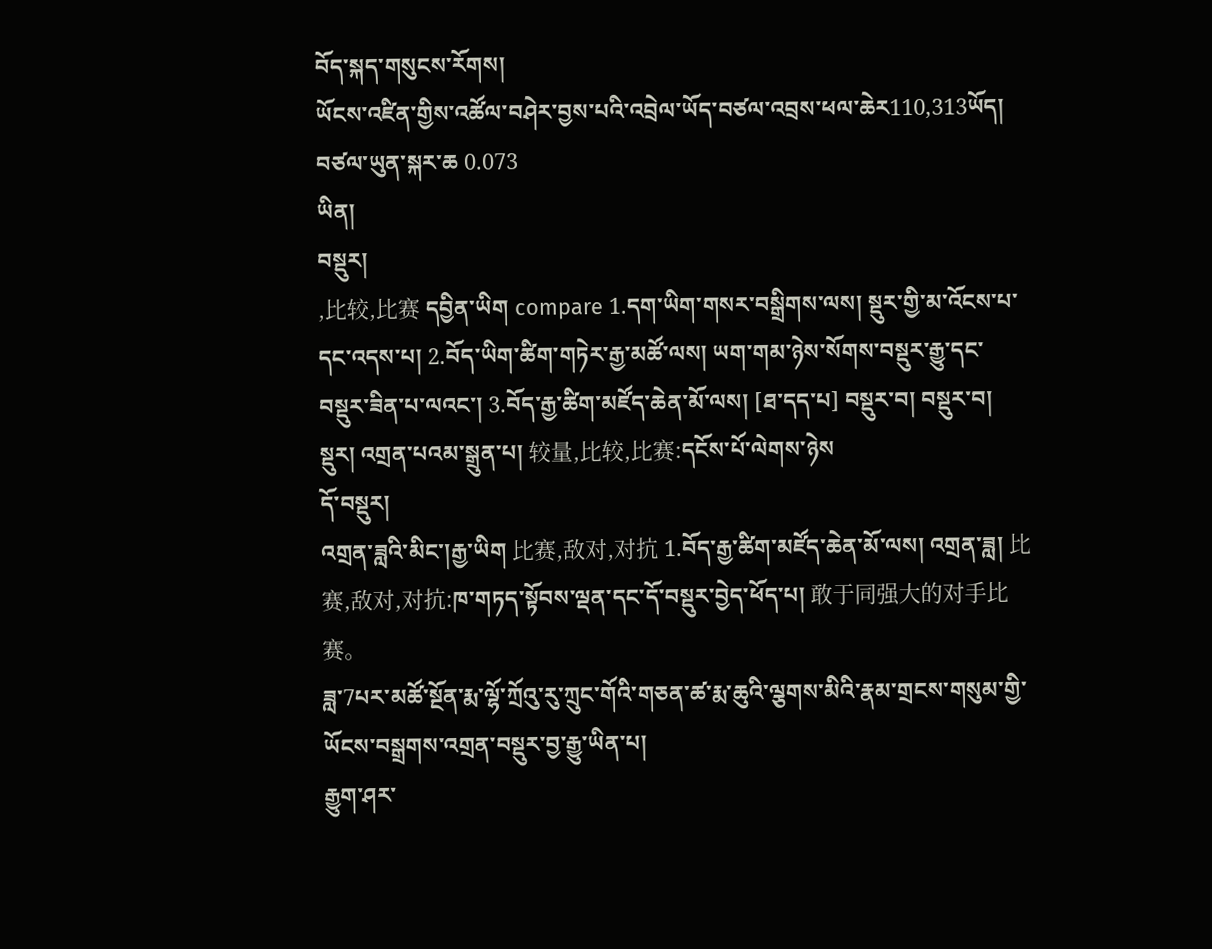བོད་སྐད་གསུངས་རོགས།
ཡོངས་འཛིན་གྱིས་འཚོལ་བཤེར་བྱས་པའི་འབྲེལ་ཡོད་བཙལ་འབྲས་ཕལ་ཆེར110,313ཡོད། བཙལ་ཡུན་སྐར་ཆ 0.073
ཡིན།
བསྡུར།
,比较,比赛 དབྱིན་ཡིག compare 1.དག་ཡིག་གསར་བསྒྲིགས་ལས། སྡུར་གྱི་མ་འོངས་པ་དང་འདས་པ། 2.བོད་ཡིག་ཚིག་གཏེར་རྒྱ་མཚོ་ལས། ཡག་གམ་ཉེས་སོགས་བསྡུར་རྒྱུ་དང་བསྡུར་ཟིན་པ་ལའང་། 3.བོད་རྒྱ་ཚིག་མཛོད་ཆེན་མོ་ལས། [ཐ་དད་པ] བསྡུར་བ། བསྡུར་བ། སྡུར། འགྲན་པའམ་སྒྲུན་པ། 较量,比较,比赛:དངོས་པོ་ལེགས་ཉེས
དོ་བསྡུར།
འགྲན་ཟླའི་མིང་།རྒྱ་ཡིག 比赛,敌对,对抗 1.བོད་རྒྱ་ཚིག་མཛོད་ཆེན་མོ་ལས། འགྲན་ཟླ། 比赛,敌对,对抗:ཁ་གཏད་སྟོབས་ལྡན་དང་དོ་བསྡུར་བྱེད་ཕོད་པ། 敢于同强大的对手比赛。
ཟླ་7པར་མཚོ་སྔོན་རྨ་ལྷོ་ཀྲོའུ་རུ་ཀྲུང་གོའི་གཅན་ཚ་རྨ་ཆུའི་ལྕགས་མིའི་རྣམ་གྲངས་གསུམ་གྱི་ཡོངས་བསྒྲགས་འགྲན་བསྡུར་བྱ་རྒྱུ་ཡིན་པ།
རྒྱུག་ཤར་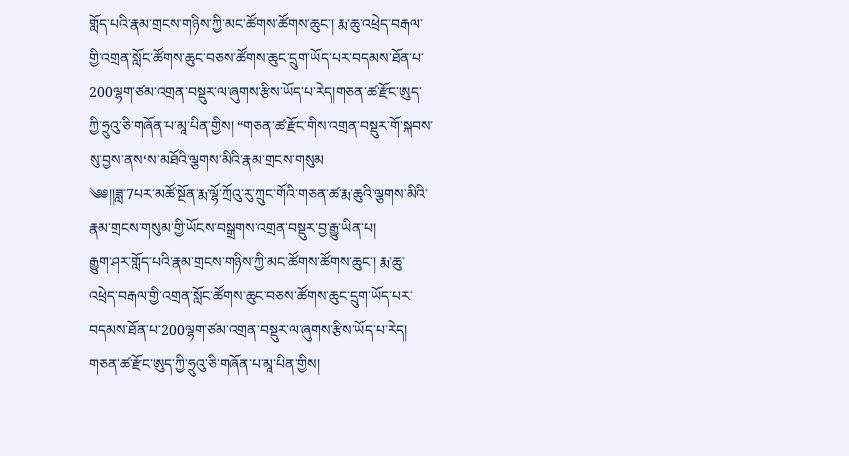གློད་པའི་རྣམ་གྲངས་གཉིས་ཀྱི་མང་ཚོགས་ཚོགས་ཆུང་། རྨ་ཆུ་འཕྲེད་བརྒལ་གྱི་འགྲན་སློང་ཚོགས་ཆུང་བཅས་ཚོགས་ཆུང་དྲུག་ཡོད་པར་བདམས་ཐོན་པ་200ལྷག་ཙམ་འགྲན་བསྡུར་ལ་ཞུགས་རྩིས་ཡོད་པ་རེད།གཅན་ཚ་རྫོང་ཨུད་ཀྱི་ཧྲུའུ་ཅི་གཞོན་པ་མཱ་པིན་གྱིས། “གཅན་ཚ་རྫོང་གིས་འགྲན་བསྡུར་གོ་སྐབས་སུ་བྱས་ནས‘ས་མཐོའི་ལྕགས་མིའི་རྣམ་གྲངས་གསུམ
༄༅།།ཟླ་7པར་མཚོ་སྔོན་རྨ་ལྷོ་ཀྲོའུ་རུ་ཀྲུང་གོའི་གཅན་ཚ་རྨ་ཆུའི་ལྕགས་མིའི་རྣམ་གྲངས་གསུམ་གྱི་ཡོངས་བསྒྲགས་འགྲན་བསྡུར་བྱ་རྒྱུ་ཡིན་པ།
རྒྱུག་ཤར་གློད་པའི་རྣམ་གྲངས་གཉིས་ཀྱི་མང་ཚོགས་ཚོགས་ཆུང་། རྨ་ཆུ་འཕྲེད་བརྒལ་གྱི་འགྲན་སློང་ཚོགས་ཆུང་བཅས་ཚོགས་ཆུང་དྲུག་ཡོད་པར་བདམས་ཐོན་པ་200ལྷག་ཙམ་འགྲན་བསྡུར་ལ་ཞུགས་རྩིས་ཡོད་པ་རེད། གཅན་ཚ་རྫོང་ཨུད་ཀྱི་ཧྲུའུ་ཅི་གཞོན་པ་མཱ་པིན་གྱིས།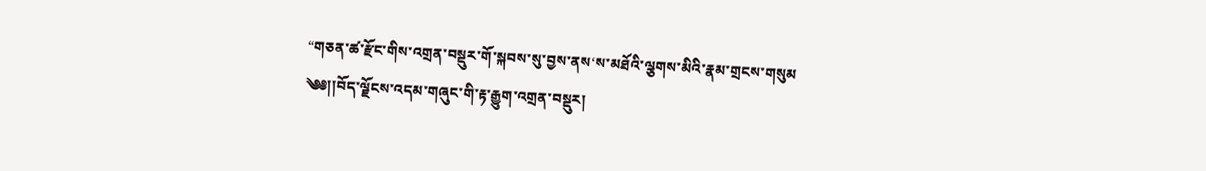“གཅན་ཚ་རྫོང་གིས་འགྲན་བསྡུར་གོ་སྐབས་སུ་བྱས་ནས‘ས་མཐོའི་ལྕགས་མིའི་རྣམ་གྲངས་གསུམ
༄༅།།བོད་ལྗོངས་འདམ་གཞུང་གི་རྟ་རྒྱུག་འགྲན་བསྡུར།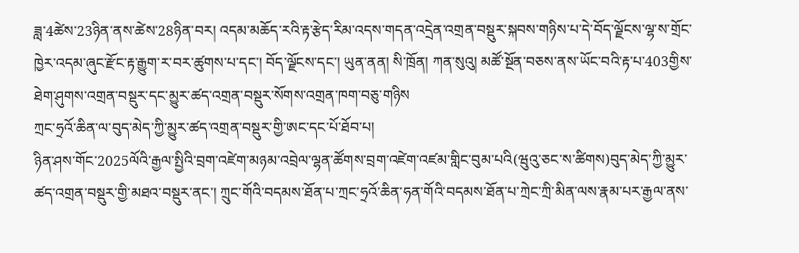ཟླ་4ཚེས་23ཉིན་ནས་ཚེས་28ཉིན་བར། འདམ་མཆོད་རའི་རྟ་རྩེད་རིམ་འདས་གདན་འདྲེན་འགྲན་བསྡུར་སྐབས་གཉིས་པ་དེ་བོད་ལྗོངས་ལྷ་ས་གྲོང་ཁྱེར་འདམ་ཞུང་རྫོང་རྟ་རྒྱུག་ར་བར་ཚུགས་པ་དང་། བོད་ལྗོངས་དང་། ཡུན་ནན། སི་ཁྲོན། ཀན་སུའུ། མཚོ་སྔོན་བཅས་ནས་ཡོང་བའི་རྟ་པ་403གྱིས་ཐེག་ཤུགས་འགྲན་བསྡུར་དང་མྱུར་ཚད་འགྲན་བསྡུར་སོགས་འགྲན་ཁག་བཅུ་གཉིས
ཀྲང་ཧྲའོ་ཆིན་ལ་བུད་མེད་ཀྱི་མྱུར་ཚད་འགྲན་བསྡུར་གྱི་ཨང་དང་པོ་ཐོབ་པ།
ཉིན་ཤས་གོང་2025ལོའི་རྒྱལ་སྤྱིའི་བྲག་འཛེག་མཉམ་འབྲེལ་ལྷན་ཚོགས་བྲག་འཛེག་འཛམ་གླིང་བུམ་པའི(ཝུའུ་ཅང་ས་ཚིགས)བུད་མེད་ཀྱི་མྱུར་ཚད་འགྲན་བསྡུར་གྱི་མཐའ་བསྡུར་ནང་། ཀྲུང་གོའི་བདམས་ཐོན་པ་ཀྲང་ཧྲའོ་ཆིན་ཧན་གོའི་བདམས་ཐོན་པ་ཀྲེང་ཀྲི་མིན་ལས་རྣམ་པར་རྒྱལ་ནས་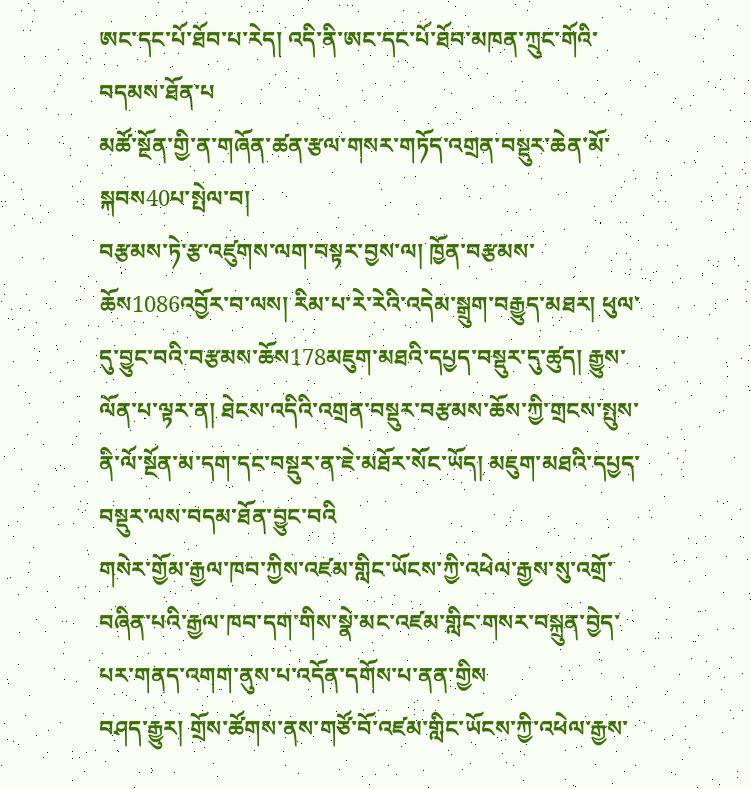ཨང་དང་པོ་ཐོབ་པ་རེད། འདི་ནི་ཨང་དང་པོ་ཐོབ་མཁན་ཀྲུང་གོའི་བདམས་ཐོན་པ
མཚོ་སྔོན་གྱི་ན་གཞོན་ཚན་རྩལ་གསར་གཏོད་འགྲན་བསྡུར་ཆེན་མོ་སྐབས40པ་སྤེལ་བ།
བརྩམས་ཏེ་རྩ་འཛུགས་ལག་བསྟར་བྱས་ལ། ཁྱོན་བརྩམས་ཆོས1086འབྱོར་བ་ལས། རིམ་པ་རེ་རེའི་འདེམ་སྒྲུག་བརྒྱུད་མཐར། ཕུལ་དུ་བྱུང་བའི་བརྩམས་ཆོས178མཇུག་མཐའི་དཔྱད་བསྡུར་དུ་ཚུད། རྒྱུས་ལོན་པ་ལྟར་ན། ཐེངས་འདིའི་འགྲན་བསྡུར་བརྩམས་ཆོས་ཀྱི་གྲངས་སྤུས་ནི་ལོ་སྔོན་མ་དག་དང་བསྡུར་ན་ཇེ་མཐོར་སོང་ཡོད། མཇུག་མཐའི་དཔྱད་བསྡུར་ལས་བདམ་ཐོན་བྱུང་བའི
གསེར་གྱོམ་རྒྱལ་ཁབ་ཀྱིས་འཛམ་གླིང་ཡོངས་ཀྱི་འཕེལ་རྒྱས་སུ་འགྲོ་བཞིན་པའི་རྒྱལ་ཁབ་དག་གིས་སྣེ་མང་འཛམ་གླིང་གསར་བསྐྲུན་བྱེད་པར་གནད་འགག་ནུས་པ་འདོན་དགོས་པ་ནན་གྱིས
བཤད་རྒྱུར། གྲོས་ཚོགས་ནས་གཙོ་བོ་འཛམ་གླིང་ཡོངས་ཀྱི་འཕེལ་རྒྱས་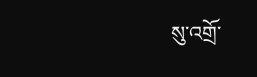སུ་འགྲོ་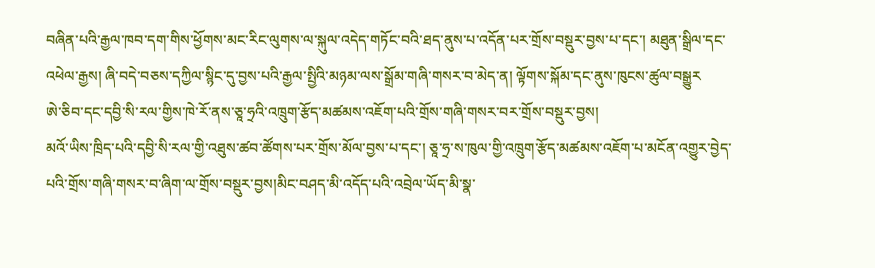བཞིན་པའི་རྒྱལ་ཁབ་དག་གིས་ཕྱོགས་མང་རིང་ལུགས་ལ་སྐུལ་འདེད་གཏོང་བའི་ཐད་ནུས་པ་འདོན་པར་གྲོས་བསྡུར་བྱས་པ་དང་། མཐུན་སྒྲིལ་དང་འཕེལ་རྒྱས། ཞི་བདེ་བཅས་དཀྱིལ་སྙིང་དུ་བྱས་པའི་རྒྱལ་སྤྱིའི་མཉམ་ལས་སྒྲོམ་གཞི་གསར་བ་མེད་ན། ལྟོགས་སྐོམ་དང་ནུས་ཁུངས་ཚུལ་བསྒྱུར
ཨེ་ཅིབ་དང་དབྱི་སི་རལ་གྱིས་ཁེ་རོ་ནས་ཅཱ་ཧྲའི་འཁྲུག་རྩོད་མཚམས་འཇོག་པའི་གྲོས་གཞི་གསར་བར་གྲོས་བསྡུར་བྱས།
མའོ་ཡིས་ཁྲིད་པའི་དབྱི་སི་རལ་གྱི་འཐུས་ཚབ་ཚོགས་པར་གྲོས་མོལ་བྱས་པ་དང་། ཅཱ་ཧྲ་ས་ཁུལ་གྱི་འཁྲུག་རྩོད་མཚམས་འཇོག་པ་མངོན་འགྱུར་བྱེད་པའི་གྲོས་གཞི་གསར་བ་ཞིག་ལ་གྲོས་བསྡུར་བྱས།མིང་བཤད་མི་འདོད་པའི་འབྲེལ་ཡོད་མི་སྣ་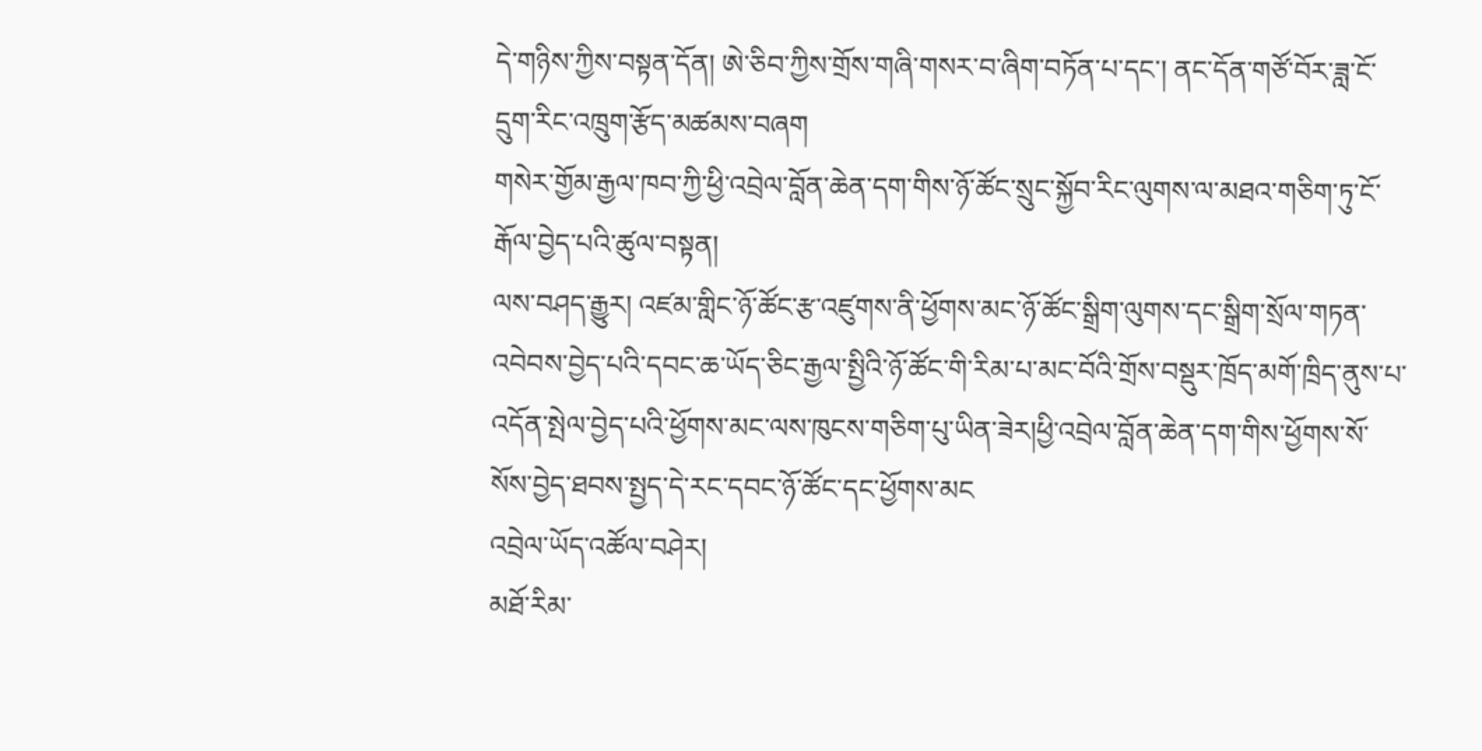དེ་གཉིས་ཀྱིས་བསྟན་དོན། ཨེ་ཅིབ་ཀྱིས་གྲོས་གཞི་གསར་བ་ཞིག་བཏོན་པ་དང་། ནང་དོན་གཙོ་བོར་ཟླ་ངོ་དྲུག་རིང་འཁྲུག་རྩོད་མཚམས་བཞག
གསེར་གྱོམ་རྒྱལ་ཁབ་ཀྱི་ཕྱི་འབྲེལ་བློན་ཆེན་དག་གིས་ཉོ་ཚོང་སྲུང་སྐྱོབ་རིང་ལུགས་ལ་མཐའ་གཅིག་ཏུ་ངོ་རྒོལ་བྱེད་པའི་ཚུལ་བསྟན།
ལས་བཤད་རྒྱུར། འཛམ་གླིང་ཉོ་ཚོང་རྩ་འཛུགས་ནི་ཕྱོགས་མང་ཉོ་ཚོང་སྒྲིག་ལུགས་དང་སྒྲིག་སྲོལ་གཏན་འབེབས་བྱེད་པའི་དབང་ཆ་ཡོད་ཅིང་རྒྱལ་སྤྱིའི་ཉོ་ཚོང་གི་རིམ་པ་མང་བོའི་གྲོས་བསྡུར་ཁྲོད་མགོ་ཁྲིད་ནུས་པ་འདོན་སྤེལ་བྱེད་པའི་ཕྱོགས་མང་ལས་ཁུངས་གཅིག་པུ་ཡིན་ཟེར།ཕྱི་འབྲེལ་བློན་ཆེན་དག་གིས་ཕྱོགས་སོ་སོས་བྱེད་ཐབས་སྤྱད་དེ་རང་དབང་ཉོ་ཚོང་དང་ཕྱོགས་མང
འབྲེལ་ཡོད་འཚོལ་བཤེར།
མཐོ་རིམ་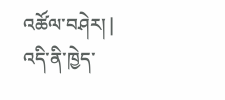འཚོལ་བཤེར། |
འདི་ནི་ཁྱེད་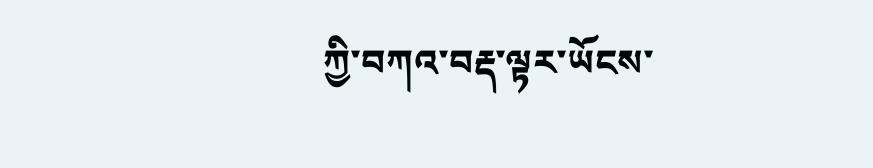ཀྱི་བཀའ་བརྡ་ལྟར་ཡོངས་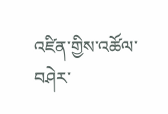འཛིན་གྱིས་འཚོལ་བཤེར་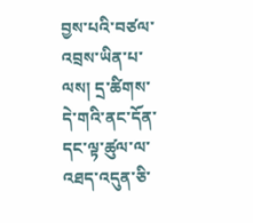བྱས་པའི་བཙལ་འབྲས་ཡིན་པ་ལས། དྲ་ཚིགས་དེ་གའི་ནང་དོན་དང་ལྟ་ཚུལ་ལ་འཐད་འདུན་ཅི་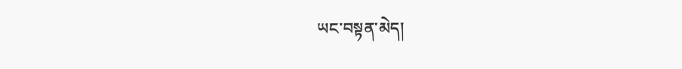ཡང་བསྟན་མེད།